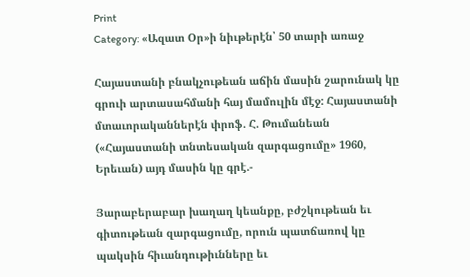Print
Category: «Ազատ Օր»ի նիւթերէն՝ 50 տարի առաջ

Հայաստանի բնակչութեան աճին մասին շարունակ կը գրուի արտասահմանի հայ մամուլին մէջ: Հայաստանի մտաւորականներէն փրոֆ. Հ. Թումանեան («Հայաստանի տնտեսական զարգացումը» 1960, Երեւան) այդ մասին կը գրէ.-

Յարաբերաբար խաղաղ կեանքը, բժշկութեան եւ գիտութեան զարգացումը, որուն պատճառով կը պակսին հիւանդութիւնները եւ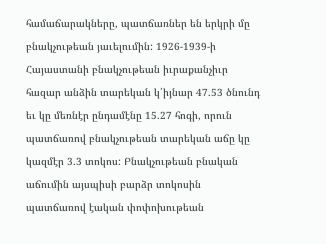համաճարակները, պատճառներ են երկրի մը բնակչութեան յաւելումին: 1926-1939-ի Հայաստանի բնակչութեան իւրաքանչիւր հազար անձին տարեկան կ՛իյնար 47.53 ծնունդ եւ կը մեռնէր ընդամէնը 15.27 հոգի, որուն պատճառով բնակչութեան տարեկան աճը կը կազմէր 3.3 տոկոս: Բնակչութեան բնական աճումին այսպիսի բարձր տոկոսին պատճառով էական փոփոխութեան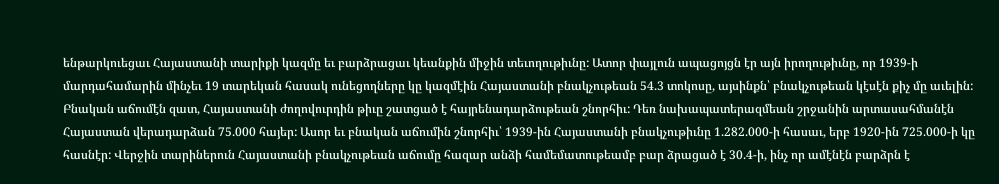ենթարկուեցաւ Հայաստանի տարիքի կազմը եւ բարձրացաւ կեանքին միջին տեւողութիւնը: Ատոր փայլուն ապացոյցն էր այն իրողութիւնը, որ 1939-ի մարդահամարին մինչեւ 19 տարեկան հասակ ունեցողները կը կազմէին Հայաստանի բնակչութեան 54.3 տոկոսը, այսինքն՝ բնակչութեան կէսէն քիչ մը աւելին: Բնական աճումէն զատ, Հայաստանի ժողովուրդին թիւը շատցած է հայրենադարձութեան շնորհիւ: Դեռ նախապատերազմեան շրջանին արտասահմանէն Հայաստան վերադարձան 75.000 հայեր: Ասոր եւ բնական աճումին շնորհիւ՝ 1939-ին Հայաստանի բնակչութիւնը 1.282.000-ի հասաւ, երբ 1920-ին 725.000-ի կը հասնէր: Վերջին տարիներուն Հայաստանի բնակչութեան աճումը հազար անձի համեմատութեամբ բար ձրացած է 30.4-ի, ինչ որ ամէնէն բարձրն է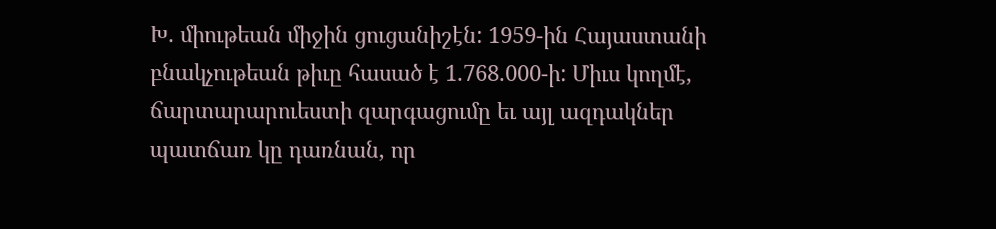Խ. միութեան միջին ցուցանիշէն: 1959-ին Հայաստանի բնակչութեան թիւը հասած է 1.768.000-ի: Միւս կողմէ, ճարտարարուեստի զարգացումը եւ այլ ազդակներ պատճառ կը դառնան, որ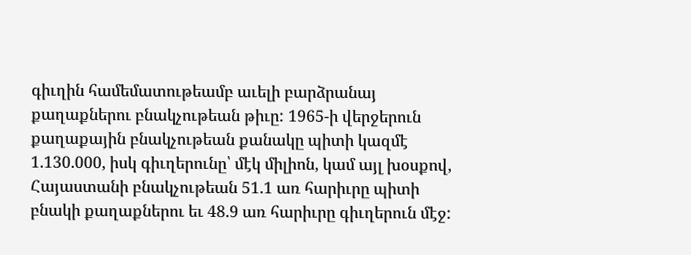գիւղին համեմատութեամբ աւելի բարձրանայ քաղաքներու բնակչութեան թիւը: 1965-ի վերջերուն քաղաքային բնակչութեան քանակը պիտի կազմէ 1.130.000, իսկ գիւղերունը՝ մէկ միլիոն, կամ այլ խօսքով, Հայաստանի բնակչութեան 51.1 առ հարիւրը պիտի բնակի քաղաքներու եւ 48.9 առ հարիւրը գիւղերուն մէջ: